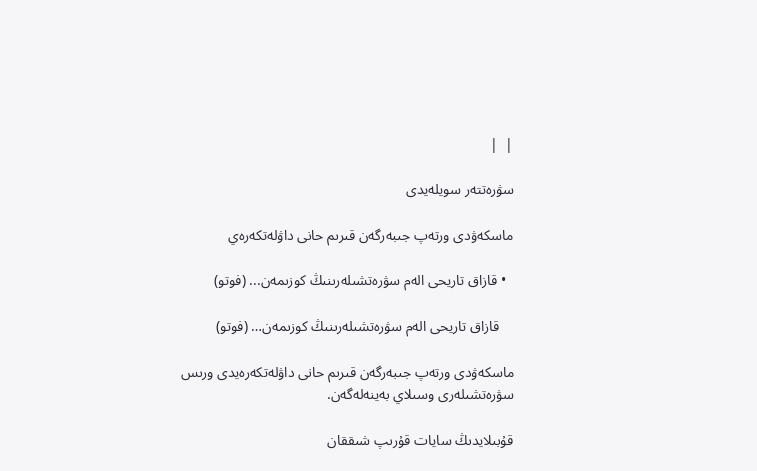|  |

سۋرەتتەر سويلەيدى

ماسكەۋدى ورتەپ جىبەرگەن قىرىم حانى داۋلەتكەرەي

  • قازاق تاريحى الەم سۋرەتشىلەرىنىڭ كوزىمەن... (فوتو)

    قازاق تاريحى الەم سۋرەتشىلەرىنىڭ كوزىمەن… (فوتو)

ماسكەۋدى ورتەپ جىبەرگەن قىرىم حانى داۋلەتكەرەيدى ورىس سۋرەتشىلەرى وسىلاي بەينەلەگەن.

قۇبىلايدىڭ سايات قۇرىپ شىققان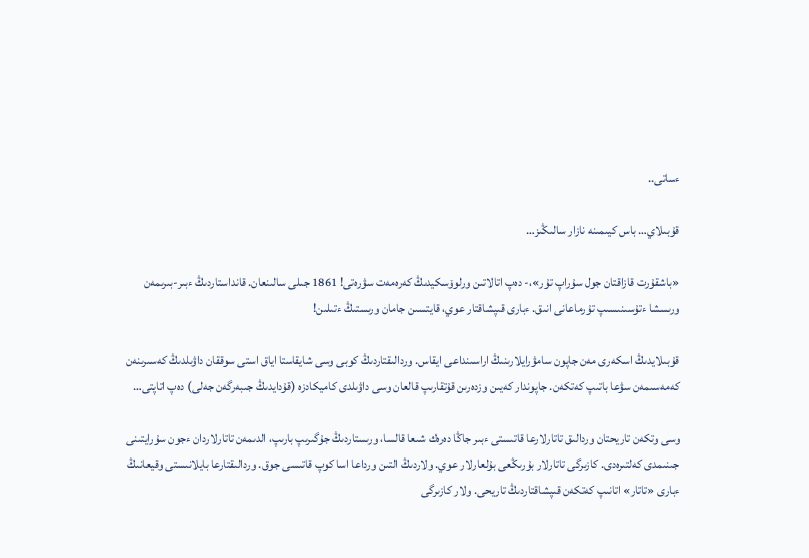ءساتى..

قۇبىلاي… باس كيىمىنە نازار سالىڭىز…

«باشقۇرت قازاقتان جول سۇراپ تۇر»،- دەپ اتالاتىن ورلوۆسكيدىڭ كەرەمەت سۋرەتى! 1861 جىلى سالىنعان. قانداستاردىڭ ءبىر-بىرىمەن ورىسشا ءتۇسىنىسىپ تۇرماعانى انىق. ءبارى قىپشاقتار عوي، قايتسىن جامان ورىستىڭ ءتىلىن!

قۇبىلايدىڭ اسكەرى مەن جاپون سامۋرايلارىنىڭ اراسىنداعى ايقاس. وردالىقتاردىڭ كوبى وسى شايقاستا اياق استى سوققان داۋىلدىڭ كەسىرىنەن كەمەسىمەن سۋعا باتىپ كەتكەن. جاپوندار كەيىن وزدەرىن قۇتقارىپ قالعان وسى داۋىلدى كاميكادزە (قۇدايدىڭ جىبەرگەن جەلى) دەپ اتاپتى…

وسى وتكەن تاريحتان وردالىق تاتارلارعا قاتىستى ءبىر جاڭا دەرەك شىعا قالسا، ورىستاردىڭ جۇگىرىپ بارىپ، الدىمەن تاتارلاردان ءجون سۇرايتىنى جىنىمدى كەلتىرەدى. كازىرگى تاتارلار بۇرىڭعى بۇلعارلار عوي. ولاردىڭ التىن ورداعا اسا كوپ قاتىسى جوق. وردالىقتارعا بايلانىستى وقيعانىڭ ءبارى «تاتار» اتانىپ كەتكەن قىپشاقتاردىڭ تاريحى. ولار كازىرگى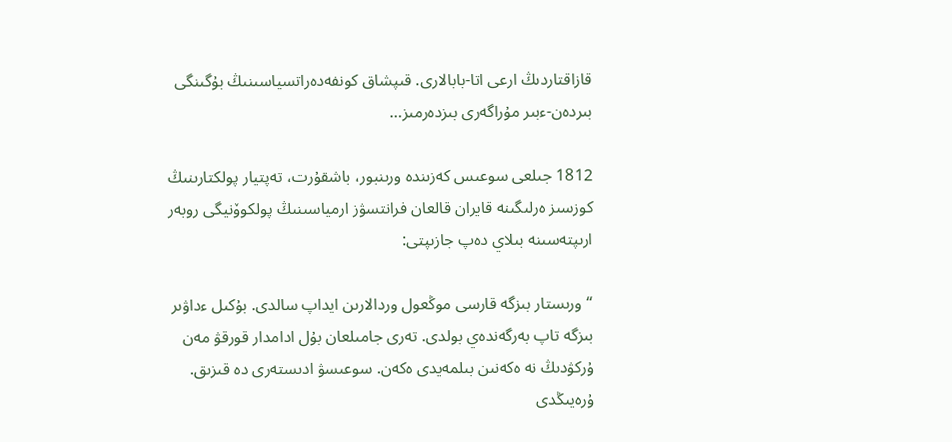قازاقتاردىڭ ارعى اتا-بابالارى. قىپشاق كونفەدەراتسياسىنىڭ بۇگىنگى بىردەن-ءبىر مۇراگەرى بىزدەرمىز…

1812 جىلعى سوعىس كەزىندە ورىنبور، باشقۇرت، تەپتيار پولكتارىنىڭ كوزسىز ەرلىگىنە قايران قالعان فرانتسۋز ارمياسىنىڭ پولكوۆنيگى روبەر ارىپتەسىنە بىلاي دەپ جازىپتى:

“ورىستار بىزگە قارسى موڭعول وردالارىن ايداپ سالدى. بۇكىل ءداۋىر بىزگە تاپ بەرگەندەي بولدى. تەرى جامىلعان بۇل ادامدار قورقۋ مەن ۇركۋدىڭ نە ەكەنىن بىلمەيدى ەكەن. سوعىسۋ ادىستەرى دە قىزىق. ۇرەيىڭدى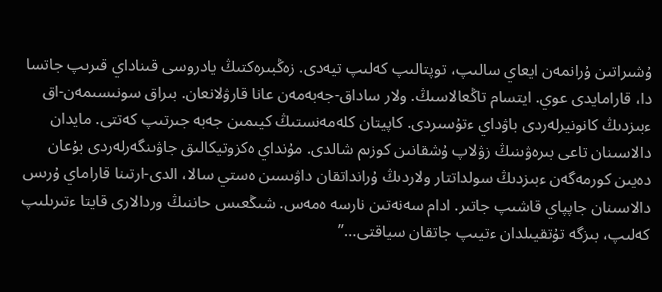ۇشىراتىن ۇرانمەن ايعاي سالىپ، توپتالىپ كەلىپ تيەدى. زەڭبىرەكتىڭ يادروسى قىناداي قىرىپ جاتسا دا، قارامايدى عوي. ايتسام تاڭعالاسىڭ. ولار ساداق-جەبەمەن عانا قارۋلانعان. بىراق سونىسىمەن-اق ءبىزدىڭ كانونيرلەردى باۋداي ءتۇسىردى. كاپيتان كلەمەنستىڭ كيىمىن جەبە جىرتىپ كەتتى. مايدان دالاسىنان تاعى بىرەۋىنىڭ زۋلاپ ۇشقانىن كوزىم شالدى. مۇنداي ەكزوتيكالىق جاۋىنگەرلەردى بۇعان دەيىن كورمەگەن ءبىزدىڭ سولداتتار ولاردىڭ ۇرانداتقان داۋىسىن ەستي سالا، الدى-ارتىنا قاراماي ۇرىس دالاسىنان جاپپاي قاشىپ جاتىر. ادام سەنەتىن نارسە ەمەس. شىڭعىس حاننىڭ وردالارى قايتا ءتىرىلىپ كەلىپ، بىزگە تۇتقيىلدان ءتيىپ جاتقان سياقتى…”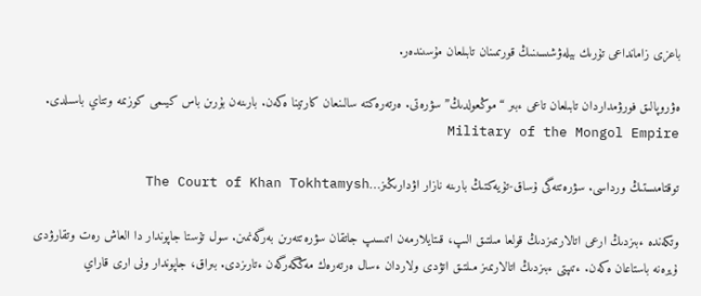باعزى زامانداعى تۇرىك بيلەۋشىسىنىڭ قورىمىنان تابىلعان مۇسىندەر.

ەۋروپالىق فورۋمداردان تابىلعان تاعى ءبىر “موڭعولدىڭ” سۋرەتى. ەرتەرەكتە سالىنعان كارتينا ەكەن. بارىنەن بۇرىن باس كيىمى كوزىمە وتتاي باسىلدى. Military of the Mongol Empire

توقتامىستىڭ ورداسى. سۋرەتتەگى ۇساق-تۇيەكتىڭ بارىنە نازار اۋدارىڭىز…The Court of Khan Tokhtamysh

وتكەندە ءبىزدىڭ ارعى اتالارىمىزدىڭ قولعا مىلتىق الىپ، قىتايلارمەن اتىسىپ جاتقان سۋرەتتەرىن بەرگەنمىن. سول تۇستا جاپوندار دا العاش رەت وتقارۋدى ۇيرەنە باستاعان ەكەن. ءتىپتى ءبىزدىڭ اتالارىمىز مىلتىق اتۋدى ولاردان ءسال ەرتەرەك مەڭگەرگەن ءتارىزدى. بىراق، جاپوندار ونى ارى قاراي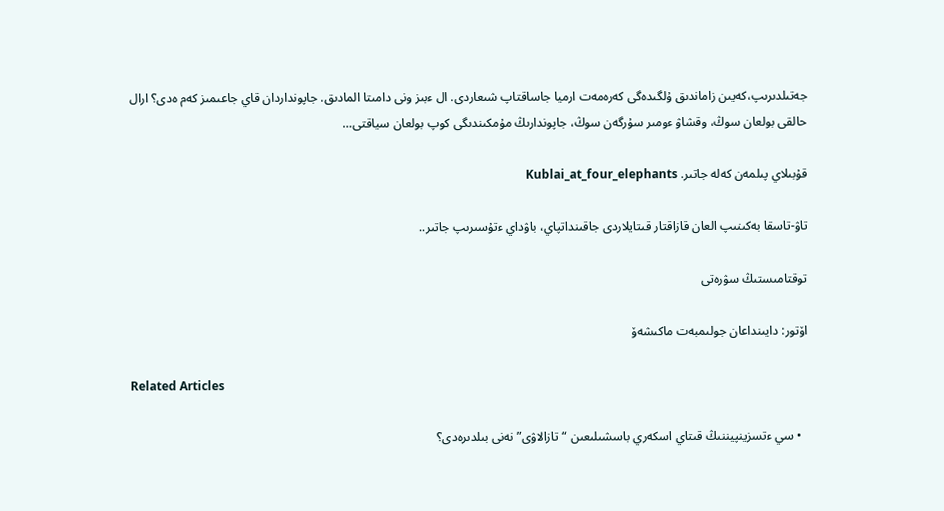جەتىلدىرىپ،كەيىن زاماندىق ۇلگىدەگى كەرەمەت ارميا جاساقتاپ شىعاردى. ال ءبىز ونى دامىتا المادىق. جاپونداردان قاي جاعىمىز كەم ەدى؟ ارال حالقى بولعان سوڭ، وقشاۋ ءومىر سۇرگەن سوڭ، جاپوندارىڭ مۇمكىندىگى كوپ بولعان سياقتى…

قۇبىلاي پىلمەن كەلە جاتىر. Kublai_at_four_elephants

تاۋ-تاسقا بەكىنىپ العان قازاقتار قىتايلاردى جاقىنداتپاي، باۋداي ءتۇسىرىپ جاتىر..

توقتامىستىڭ سۋرەتى

اۆتور: دايىنداعان جولىمبەت ماكىشەۆ

Related Articles

  • سي ءتسزينپيننىڭ قىتاي اسكەري باسشىلىعىن “تازالاۋى” نەنى بىلدىرەدى؟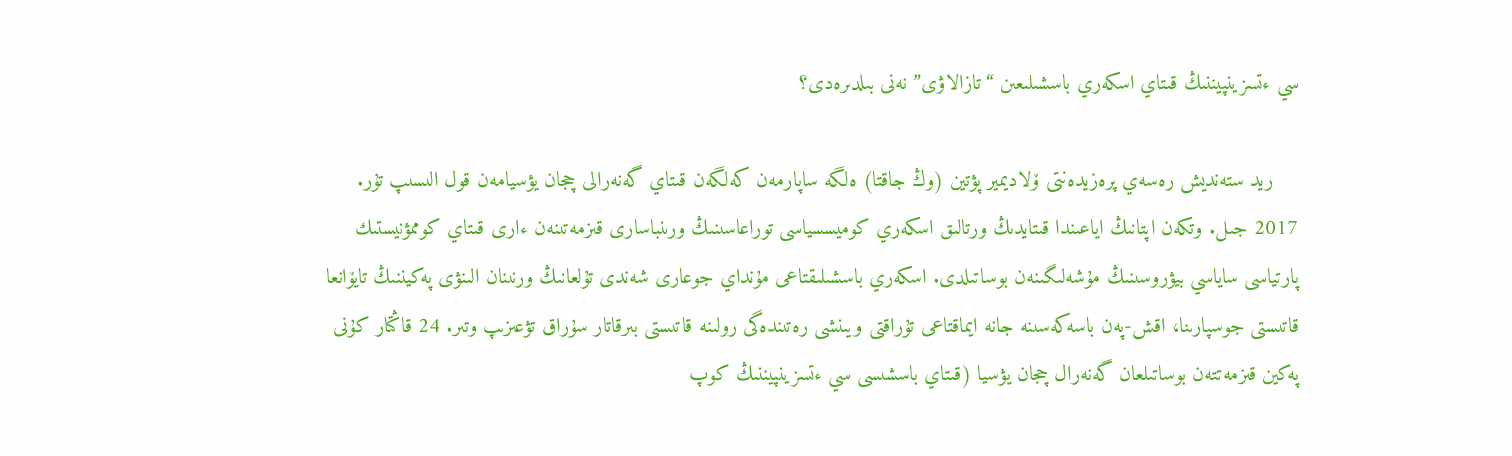سي ءتسزينپيننىڭ قىتاي اسكەري باسشىلىعىن “تازالاۋى” نەنى بىلدىرەدى؟

    ريد ستەنديش رەسەي پرەزيدەنتى ۆلاديمير پۋتين (وڭ جاقتا) ەلگە ساپارمەن كەلگەن قىتاي گەنەرالى چجان يۋسيامەن قول الىسىپ تۇر. 2017 جىل. وتكەن اپتانىڭ اياعىندا قىتايدىڭ ورتالىق اسكەري كوميسسياسى توراعاسىنىڭ ورىنباسارى قىزمەتىنەن ءارى قىتاي كوممۋنيستىك پارتياسى ساياسي بيۋروسىنىڭ مۇشەلىگىنەن بوساتىلدى. اسكەري باسشىلىقتاعى مۇنداي جوعارى شەندى تۇلعانىڭ ورنىنان الىنۋى پەكيننىڭ تايۆانعا قاتىستى جوسپارىنا، اقش-پەن باسەكەسىنە جانە ايماقتاعى تۇراقتى ويىنشى رەتىندەگى رولىنە قاتىستى بىرقاتار سۇراق تۋعىزىپ وتىر. 24 قاڭتار كۇنى پەكين قىزمەتتەن بوساتىلعان گەنەرال چجان يۋسيا (قىتاي باسشىسى سي ءتسزينپيننىڭ كوپ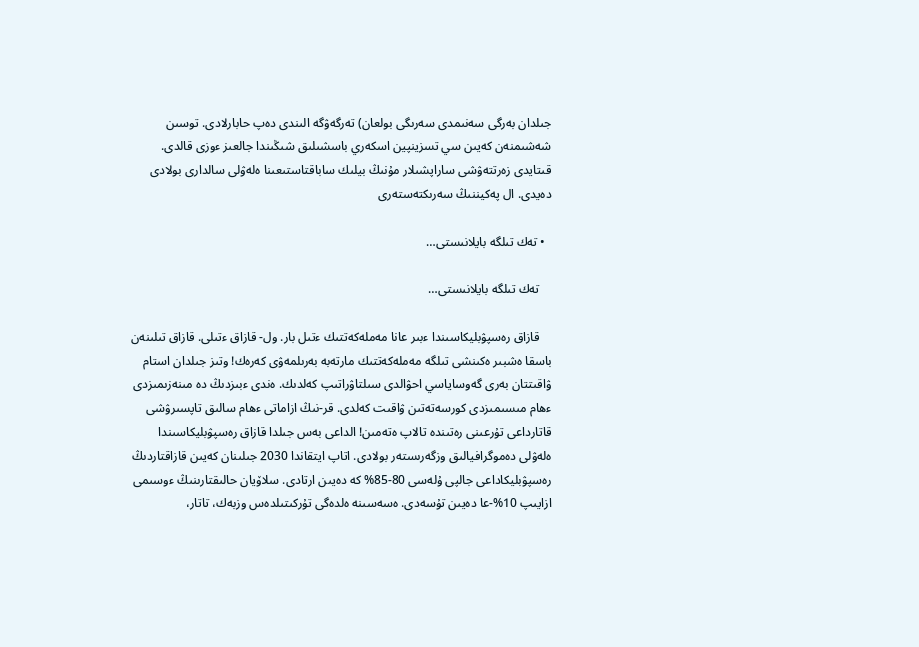جىلدان بەرگى سەنىمدى سەرىگى بولعان) تەرگەۋگە الىندى دەپ حابارلادى. توسىن شەشىمنەن كەيىن سي تسزينپين اسكەري باسشىلىق شىڭىندا جالعىز ءوزى قالدى. قىتايدى زەرتتەۋشى ساراپشىلار مۇنىڭ بيلىك ساباقتاستىعىنا ەلەۋلى سالدارى بولادى دەيدى. ال پەكيننىڭ سەرىكتەستەرى

  • تەك تىلگە بايلانىستى…

    تەك تىلگە بايلانىستى…

    قازاق رەسپۋبليكاسىندا ءبىر عانا مەملەكەتتىك ءتىل بار. ول- قازاق ءتىلى. قازاق تىلىنەن باسقا ەشبىر ەكىنشى تىلگە مەملەكەتتىك مارتەبە بەرىلمەۋى كەرەك! وتىز جىلدان استام ۋاقىتتان بەرى گەوساياسي احۋالدى سىلتاۋراتىپ كەلدىك. ەندى ءبىزدىڭ دە مىنەزىمىزدى ءھام مىسىمىزدى كورسەتەتىن ۋاقىت كەلدى. قر-نىڭ ازاماتى ءھام سالىق تاپسىرۋشى قاتارداعى تۇرعىنى رەتىندە تالاپ ەتەمىن! الداعى بەس جىلدا قازاق رەسپۋبليكاسىندا ەلەۋلى دەموگرافيالىق وزگەرىستەر بولادى. اتاپ ايتقاندا 2030 جىلىنان كەيىن قازاقتاردىڭ رەسپۋبليكاداعى جالپى ۇلەسى 80-85% كە دەيىن ارتادى. سلاۆيان حالىقتارىنىڭ ءوسىمى ازايىپ 10%-عا دەيىن تۇسەدى. ەسەسىنە ەلدەگى تۇركىتىلدەس وزبەك، تاتار،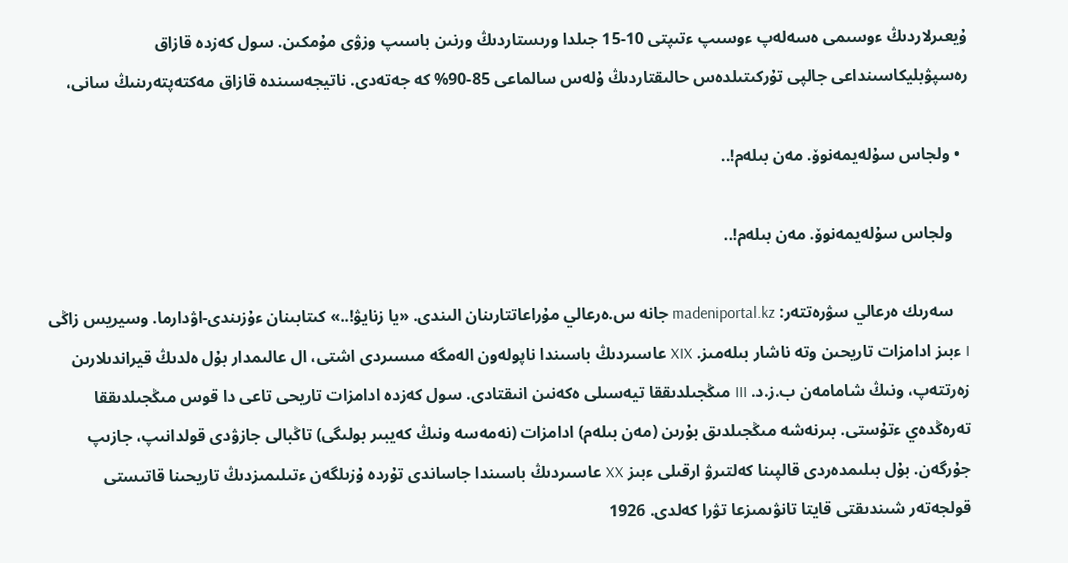ۇيعىرلاردىڭ ءوسىمى ەسەلەپ ءوسىپ ءتىپتى 10-15 جىلدا ورىستاردىڭ ورنىن باسىپ وزۋى مۇمكىن. سول كەزدە قازاق رەسپۋبليكاسىنداعى جالپى تۇركىتىلدەس حالىقتاردىڭ ۇلەس سالماعى 85-90% كە جەتەدى. ناتيجەسىندە قازاق مەكتەپتەرىنىڭ سانى،

  • ولجاس سۇلەيمەنوۆ. مەن بىلەم!..

    ولجاس سۇلەيمەنوۆ. مەن بىلەم!..

    سەرىك ەرعالي سۋرەتتەر: madeniportal.kz جانە س.ەرعالي مۇراعاتتارىنان الىندى. «يا زنايۋ!..» كىتابىنان ءۇزىندى-اۋدارما. وسيريس زاڭى I ءبىز ادامزات تاريحىن وتە ناشار بىلەمىز. XIX عاسىردىڭ باسىندا ناپولەون الەمگە مىسىردى اشتى، ال عالىمدار بۇل ەلدىڭ قيراندىلارىن زەرتتەپ، ونىڭ شامامەن ب.ز.د. III مىڭجىلدىققا تيەسىلى ەكەنىن انىقتادى. سول كەزدە ادامزات تاريحى تاعى دا قوس مىڭجىلدىققا تەرەڭدەي ءتۇستى. بىرنەشە مىڭجىلدىق بۇرىن (مەن بىلەم) ادامزات (نەمەسە ونىڭ كەيبىر بولىگى) تاڭبالى جازۋدى قولدانىپ، جازىپ جۇرگەن. بۇل بىلىمدەردى قالپىنا كەلتىرۋ ارقىلى ءبىز XX عاسىردىڭ باسىندا جاساندى تۇردە ۇزىلگەن ءتىلىمىزدىڭ تاريحىنا قاتىستى قولجەتەر شىندىقتى قايتا تانۋىمىزعا تۋرا كەلدى. 1926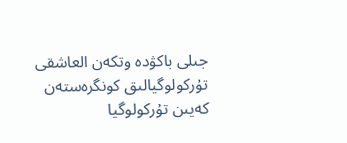جىلى باكۋدە وتكەن العاشقى تۇركولوگيالىق كونگرەستەن كەيىن تۇركولوگيا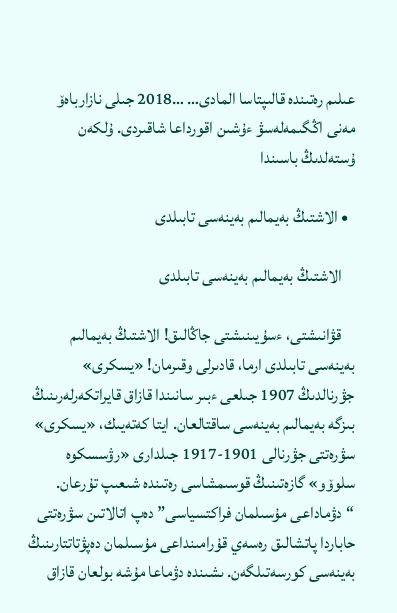عىلىم رەتىندە قالىپتاسا المادى… …2018 جىلى نازارباەۆ مەنى اڭگىمەلەسۋ ءۇشىن اقورداعا شاقىردى. ۇلكەن ۇستەلدىڭ باسىندا

  • الاشتىڭ بەيمالىم بەينەسى تابىلدى

    الاشتىڭ بەيمالىم بەينەسى تابىلدى

    قۋانىشتى، ءسۇيىنىشتى جاڭالىق! الاشتىڭ بەيمالىم بەينەسى تابىلدى ارما، قادىرلى وقىرمان! «يسكرى» جۋرنالدىڭ 1907 جىلعى ءبىر سانىندا قازاق قايراتكەرلەرىنىڭ بىزگە بەيمالىم بەينەسى ساقتالعان. ايتا كەتەيىك، «يسكرى» سۋرەتتى جۋرنالى 1901-1917 جىلدارى «رۋسسكوە سلوۆو» گازەتىنىڭ قوسىمشاسى رەتىندە شىعىپ تۇرعان. “دۋماداعى مۇسىلمان فراكتسياسى” دەپ اتالاتىن سۋرەتتى حاباردا پاتشالىق رەسەي قۇرامىنداعى مۇسىلمان دەپۋتاتتارىنىڭ بەينەسى كورسەتىلگەن. ىشىندە دۋماعا مۇشە بولعان قازاق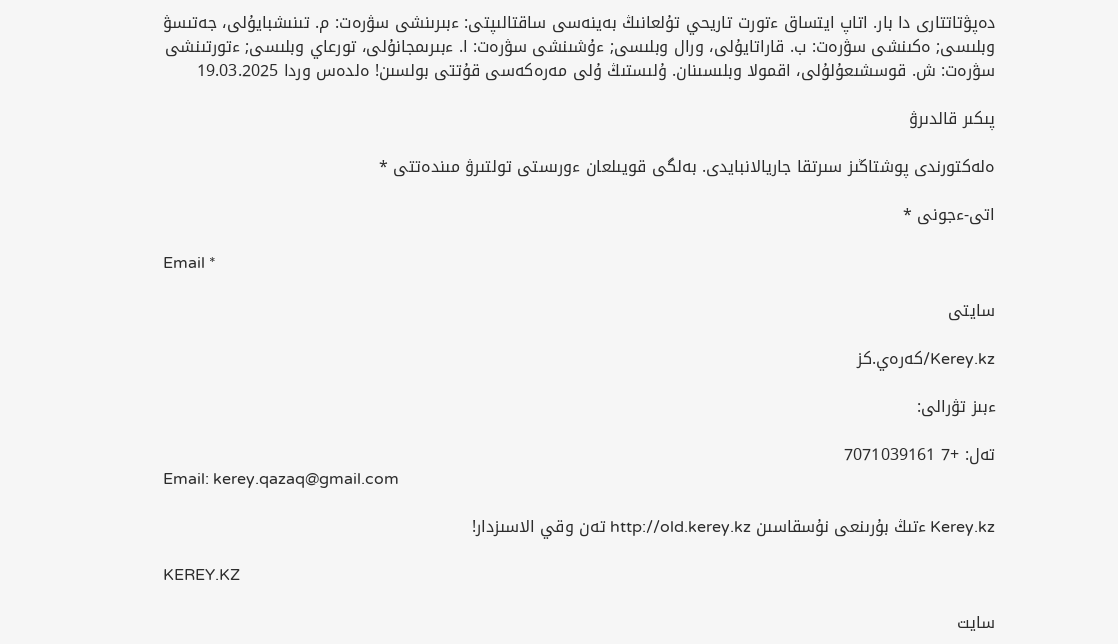دەپۋتاتتارى دا بار. اتاپ ايتساق ءتورت تاريحي تۇلعانىڭ بەينەسى ساقتالىپتى: ءبىرىنشى سۋرەت: م. تىنىشبايۇلى، جەتىسۋ وبلىسى; ەكىنشى سۋرەت: ب. قاراتايۇلى، ورال وبلىسى; ءۇشىنشى سۋرەت: ا. ءبىرىمجانۇلى، تورعاي وبلىسى; ءتورتىنشى سۋرەت: ش. قوسشىعۇلۇلى، اقمولا وبلىسىنان. ۇلىستىڭ ۇلى مەرەكەسى قۇتتى بولسىن! ەلدەس وردا 19.03.2025

پىكىر قالدىرۋ

ەلەكتورندى پوشتاڭىز سىرتقا جاريالانبايدى. بەلگى قويىلعان ءورىستى تولتىرۋ مىندەتتى *

اتى-ءجونى *

Email *

سايتى

Kerey.kz/كەرەي.كز

ءبىز تۋرالى:

تەل: +7 7071039161
Email: kerey.qazaq@gmail.com

Kerey.kz ءتىڭ بۇرىنعى نۇسقاسىن http://old.kerey.kz تەن وقي الاسىزدار!

KEREY.KZ

سايت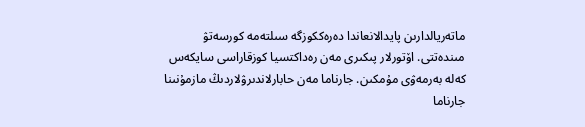ماتەريالدارىن پايدالانعاندا دەرەككوزگە سىلتەمە كورسەتۋ مىندەتتى. اۆتورلار پىكىرى مەن رەداكتسيا كوزقاراسى سايكەس كەلە بەرمەۋى مۇمكىن. جارناما مەن حابارلاندىرۋلاردىڭ مازمۇنىنا جارناما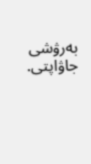بەرۋشى جاۋاپتى.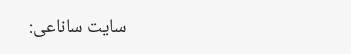سايت ساناعى: